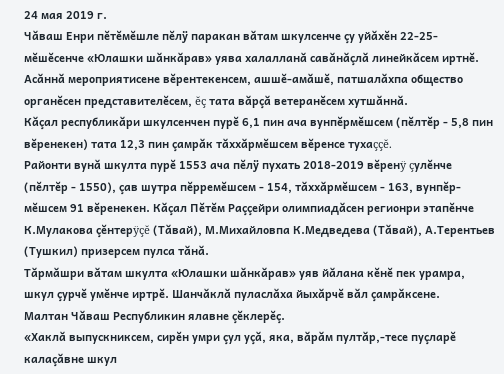24 мая 2019 г.
Чăваш Енри пĕтĕмĕшле пĕлÿ паракан вăтам шкулсенче çу уйăхĕн 22-25-мĕшĕсенче «Юлашки шăнкăрав» уява халалланă савăнăçлă линейкăсем иртнĕ. Асăннă мероприятисене вĕрентекенсем, ашшĕ-амăшĕ, патшалăхпа общество органĕсен представителĕсем, ĕç тата вăрçă ветеранĕсем хутшăннă.
Кăçал республикăри шкулсенчен пурĕ 6,1 пин ача вунпĕрмĕшсем (пĕлтĕр - 5,8 пин вĕренекен) тата 12,3 пин çамрăк тăххăрмĕшсем вĕренсе тухаççĕ.
Районти вунă шкулта пурĕ 1553 ача пĕлÿ пухать 2018-2019 вĕренÿ çулĕнче (пĕлтĕр - 1550), çав шутра пĕрремĕшсем - 154, тăххăрмĕшсем - 163, вунпĕр- мĕшсем 91 вĕренекен. Кăçал Пĕтĕм Раççейри олимпиадăсен регионри этапĕнче К.Мулакова çĕнтерÿçĕ (Тăвай), М.Михайловпа К.Медведева (Тăвай), А.Терентьев (Тушкил) призерсем пулса тăнă.
Тăрмăшри вăтам шкулта «Юлашки шăнкăрав» уяв йăлана кĕнĕ пек урамра, шкул çурчĕ умĕнче иртрĕ. Шанчăклă пуласлăха йыхăрчĕ вăл çамрăксене.
Малтан Чăваш Республикин ялавне çĕклерĕç.
«Хаклă выпускниксем, сирĕн умри çул уçă, яка, вăрăм пултăр,-тесе пуçларĕ калаçăвне шкул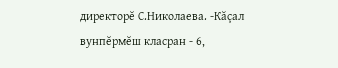директорĕ С.Николаева. -Кăçал вунпĕрмĕш класран - 6,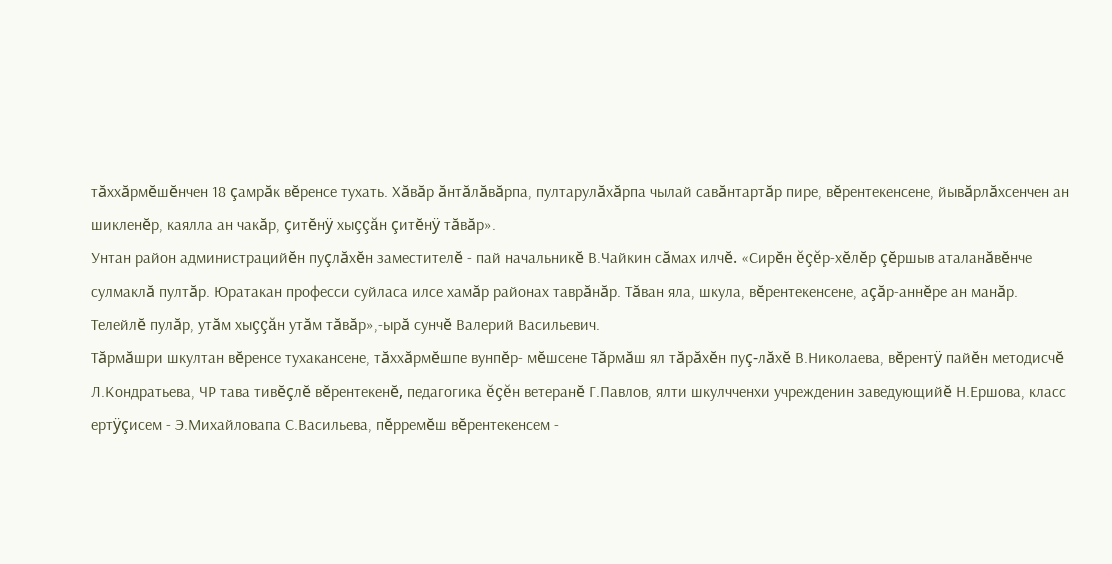тăххăрмĕшĕнчен 18 çамрăк вĕренсе тухать. Хăвăр ăнтăлăвăрпа, пултарулăхăрпа чылай савăнтартăр пире, вĕрентекенсене, йывăрлăхсенчен ан шикленĕр, каялла ан чакăр, çитĕнÿ хыççăн çитĕнÿ тăвăр».
Унтан район администрацийĕн пуçлăхĕн заместителĕ - пай начальникĕ В.Чайкин сăмах илчĕ. «Сирĕн ĕçĕр-хĕлĕр çĕршыв аталанăвĕнче сулмаклă пултăр. Юратакан професси суйласа илсе хамăр районах таврăнăр. Тăван яла, шкула, вĕрентекенсене, аçăр-аннĕре ан манăр. Телейлĕ пулăр, утăм хыççăн утăм тăвăр»,-ырă сунчĕ Валерий Васильевич.
Тăрмăшри шкултан вĕренсе тухакансене, тăххăрмĕшпе вунпĕр- мĕшсене Тăрмăш ял тăрăхĕн пуç-лăхĕ В.Николаева, вĕрентÿ пайĕн методисчĕ Л.Кондратьева, ЧР тава тивĕçлĕ вĕрентекенĕ, педагогика ĕçĕн ветеранĕ Г.Павлов, ялти шкулчченхи учрежденин заведующийĕ Н.Ершова, класс ертÿçисем - Э.Михайловапа С.Васильева, пĕрремĕш вĕрентекенсем -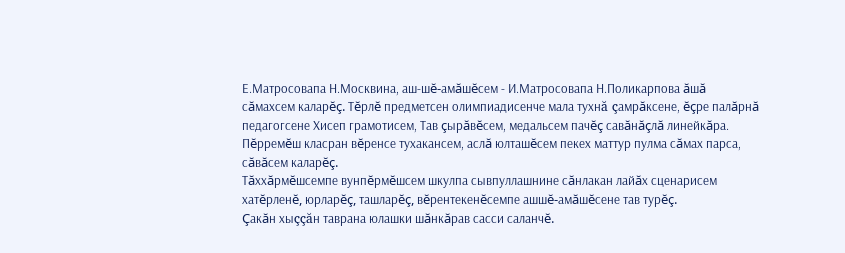Е.Матросовапа Н.Москвина, аш-шĕ-амăшĕсем - И.Матросовапа Н.Поликарпова ăшă сăмахсем каларĕç. Тĕрлĕ предметсен олимпиадисенче мала тухнă çамрăксене, ĕçре палăрнă педагогсене Хисеп грамотисем, Тав çырăвĕсем, медальсем пачĕç савăнăçлă линейкăра.
Пĕрремĕш класран вĕренсе тухакансем, аслă юлташĕсем пекех маттур пулма сăмах парса, сăвăсем каларĕç.
Тăххăрмĕшсемпе вунпĕрмĕшсем шкулпа сывпуллашнине сăнлакан лайăх сценарисем хатĕрленĕ, юрларĕç, ташларĕç, вĕрентекенĕсемпе ашшĕ-амăшĕсене тав турĕç.
Çакăн хыççăн таврана юлашки шăнкăрав сасси саланчĕ.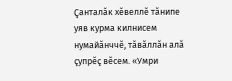Çанталăк хĕвеллĕ тăнипе уяв курма килнисем нумайăнччĕ, тăвăллăн алă çупрĕç вĕсем. «Умри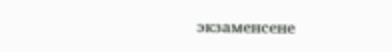экзаменсене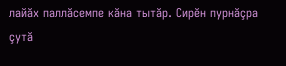лайăх паллăсемпе кăна тытăр. Сирĕн пурнăçра çутă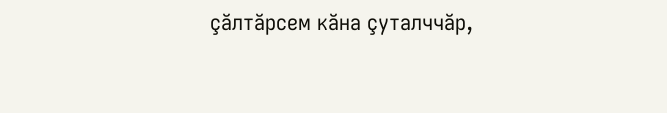çăлтăрсем кăна çуталччăр,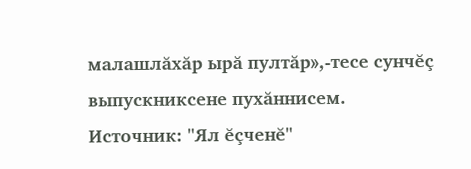малашлăхăр ырă пултăр»,-тесе сунчĕç выпускниксене пухăннисем.
Источник: "Ял ĕçченĕ"